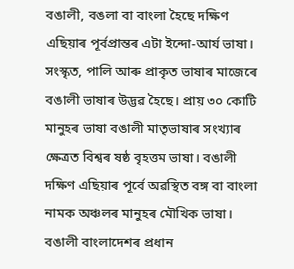বঙালী, বঙলা বা বাংলা হৈছে দক্ষিণ এছিয়াৰ পূৰ্বপ্ৰান্তৰ এটা ইন্দো-আৰ্য ভাষা। সংস্কৃত, পালি আৰু প্ৰাকৃত ভাষাৰ মাজেৰে বঙালী ভাষাৰ উদ্ভৱ হৈছে। প্ৰায় ৩০ কোটি মানুহৰ ভাষা বঙালী মাতৃভাষাৰ সংখ্যাৰ ক্ষেত্ৰত বিশ্বৰ ষষ্ঠ বৃহত্তম ভাষা। বঙালী দক্ষিণ এছিয়াৰ পূৰ্বে অৱস্থিত বঙ্গ বা বাংলা নামক অঞ্চলৰ মানুহৰ মৌখিক ভাষা। বঙালী বাংলাদেশৰ প্ৰধান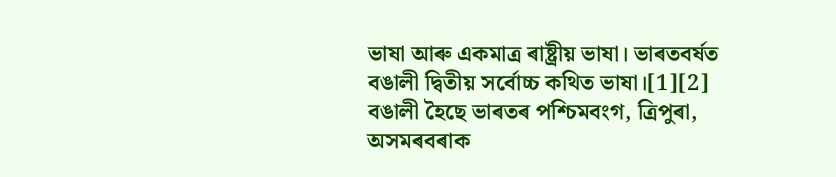ভাষা আৰু একমাত্ৰ ৰাষ্ট্ৰীয় ভাষা। ভাৰতবৰ্ষত বঙালী দ্বিতীয় সৰ্বোচ্চ কথিত ভাষা।[1][2] বঙালী হৈছে ভাৰতৰ পশ্চিমবংগ, ত্ৰিপুৰা, অসমৰবৰাক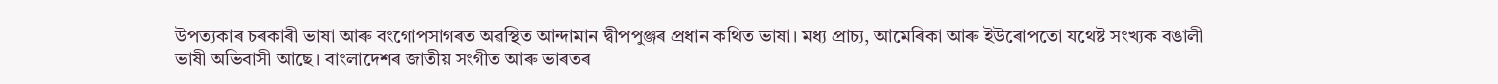উপত্যকাৰ চৰকাৰী ভাষা আৰু বংগোপসাগৰত অৱস্থিত আন্দামান দ্বীপপুঞ্জৰ প্ৰধান কথিত ভাষা। মধ্য প্ৰাচ্য, আমেৰিকা আৰু ইউৰোপতো যথেষ্ট সংখ্যক বঙালী ভাষী অভিবাসী আছে। বাংলাদেশৰ জাতীয় সংগীত আৰু ভাৰতৰ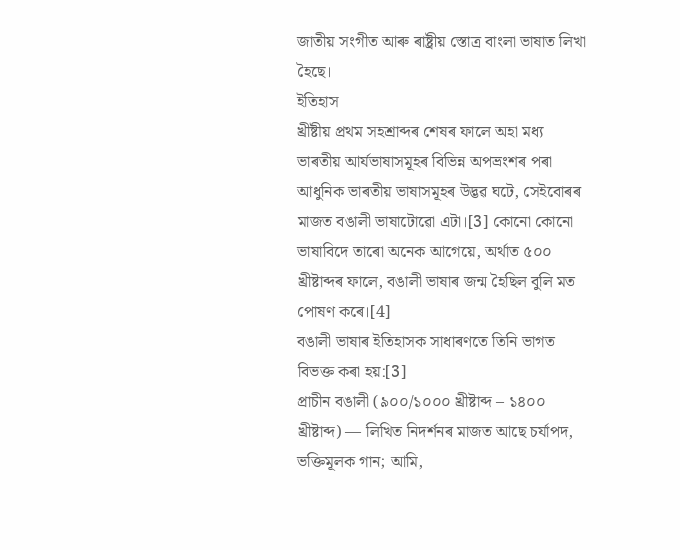জাতীয় সংগীত আৰু ৰাষ্ট্ৰীয় স্তোত্ৰ বাংলা ভাষাত লিখা হৈছে।
ইতিহাস
খ্ৰীষ্টীয় প্ৰথম সহশ্ৰাব্দৰ শেষৰ ফালে অহা মধ্য ভাৰতীয় আৰ্যভাষাসমূহৰ বিভিন্ন অপভ্ৰংশৰ পৰা আধুনিক ভাৰতীয় ভাষাসমূহৰ উদ্ভৱ ঘটে, সেইবোৰৰ মাজত বঙালী ভাষাটোৱো এটা।[3] কোনো কোনো ভাষাবিদে তাৰো অনেক আগেয়ে, অৰ্থাত ৫০০ খ্ৰীষ্টাব্দৰ ফালে, বঙালী ভাষাৰ জন্ম হৈছিল বুলি মত পোষণ কৰে।[4]
বঙালী ভাষাৰ ইতিহাসক সাধাৰণতে তিনি ভাগত বিভক্ত কৰা হয়:[3]
প্ৰাচীন বঙালী (৯০০/১০০০ খ্ৰীষ্টাব্দ – ১৪০০ খ্ৰীষ্টাব্দ) — লিখিত নিদৰ্শনৰ মাজত আছে চৰ্যাপদ, ভক্তিমূলক গান; আমি,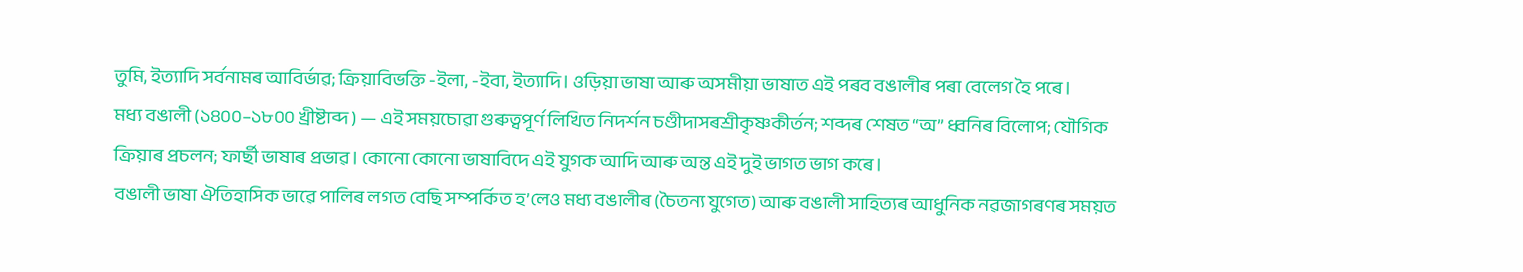তুমি, ইত্যাদি সৰ্বনামৰ আবিৰ্ভাৱ; ক্ৰিয়াবিভক্তি -ইলা, -ইবা, ইত্যাদি। ওড়িয়া ভাষা আৰু অসমীয়া ভাষাত এই পৰব বঙালীৰ পৰা বেলেগ হৈ পৰে।
মধ্য বঙালী (১৪০০–১৮০০ খ্ৰীষ্টাব্দ ) — এই সময়চোৱা গুৰুত্বপূৰ্ণ লিখিত নিদৰ্শন চণ্ডীদাসৰশ্ৰীকৃষ্ণকীৰ্তন; শব্দৰ শেষত “অ” ধ্বনিৰ বিলোপ; যৌগিক ক্ৰিয়াৰ প্ৰচলন; ফাৰ্ছী ভাষাৰ প্ৰভাৱ। কোনো কোনো ভাষাবিদে এই যুগক আদি আৰু অন্ত এই দুই ভাগত ভাগ কৰে।
বঙালী ভাষা ঐতিহাসিক ভাৱে পালিৰ লগত বেছি সম্পৰ্কিত হ’লেও মধ্য বঙালীৰ (চৈতন্য যুগেত) আৰু বঙালী সাহিত্যৰ আধুনিক নৱজাগৰণৰ সময়ত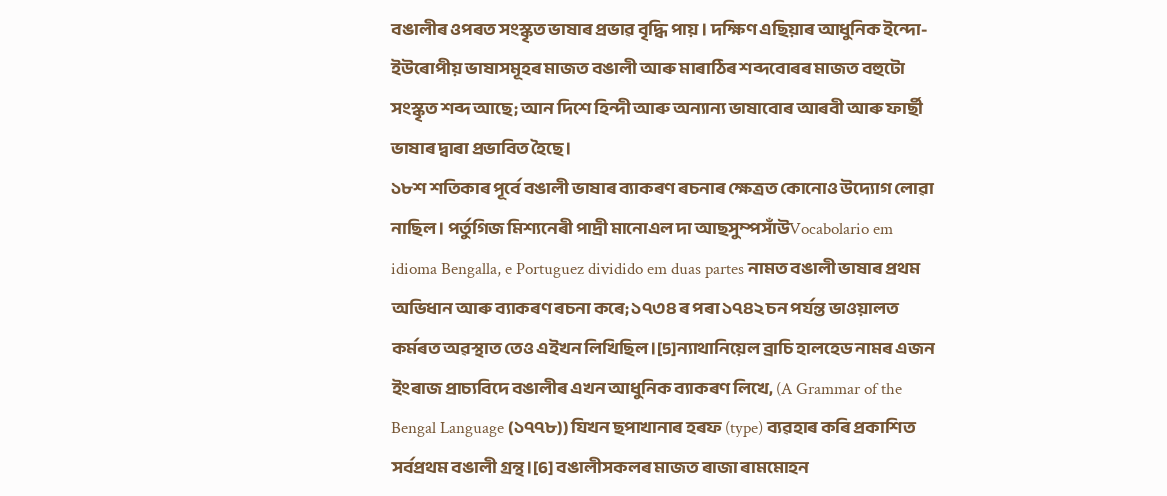বঙালীৰ ওপৰত সংস্কৃত ভাষাৰ প্ৰভাৱ বৃদ্ধি পায়। দক্ষিণ এছিয়াৰ আধুনিক ইন্দো-ইউৰোপীয় ভাষাসমূহৰ মাজত বঙালী আৰু মাৰাঠিৰ শব্দবোৰৰ মাজত বহুটো সংস্কৃত শব্দ আছে; আন দিশে হিন্দী আৰু অন্যান্য ভাষাবোৰ আৰবী আৰু ফাৰ্ছী ভাষাৰ দ্বাৰা প্ৰভাবিত হৈছে।
১৮শ শতিকাৰ পূৰ্বে বঙালী ভাষাৰ ব্যাকৰণ ৰচনাৰ ক্ষেত্ৰত কোনোও উদ্যোগ লোৱা নাছিল। পৰ্তুগিজ মিশ্যনেৰী পাদ্ৰী মানোএল দা আছসুম্পসাঁউVocabolario em idioma Bengalla, e Portuguez dividido em duas partes নামত বঙালী ভাষাৰ প্ৰথম অভিধান আৰু ব্যাকৰণ ৰচনা কৰে; ১৭৩৪ ৰ পৰা ১৭৪২ চন পৰ্যন্ত ভাওয়ালত কৰ্মৰত অৱস্থাত তেও এইখন লিখিছিল।[5]ন্যাথানিয়েল ব্ৰাচি হালহেড নামৰ এজন ইংৰাজ প্ৰাচ্যবিদে বঙালীৰ এখন আধুনিক ব্যাকৰণ লিখে, (A Grammar of the Bengal Language (১৭৭৮)) যিখন ছপাখানাৰ হৰফ (type) ব্যৱহাৰ কৰি প্ৰকাশিত সৰ্বপ্ৰথম বঙালী গ্ৰন্থ।[6] বঙালীসকলৰ মাজত ৰাজা ৰামমোহন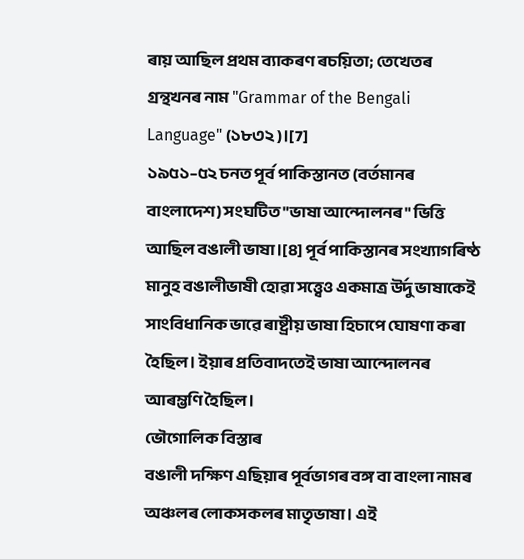ৰায় আছিল প্ৰথম ব্যাকৰণ ৰচয়িতা; তেখেতৰ গ্ৰন্থখনৰ নাম "Grammar of the Bengali Language" (১৮৩২)।[7]
১৯৫১–৫২ চনত পূৰ্ব পাকিস্তানত (বৰ্তমানৰ বাংলাদেশ) সংঘটিত "ভাষা আন্দোলনৰ" ভিত্তি আছিল বঙালী ভাষা।[8] পূৰ্ব পাকিস্তানৰ সংখ্যাগৰিষ্ঠ মানুহ বঙালীভাষী হোৱা সত্ত্বেও একমাত্ৰ উৰ্দু ভাষাকেই সাংবিধানিক ভাৱে ৰাষ্ট্ৰীয় ভাষা হিচাপে ঘোষণা কৰা হৈছিল। ইয়াৰ প্ৰতিবাদতেই ভাষা আন্দোলনৰ আৰম্ভণি হৈছিল।
ভৌগোলিক বিস্তাৰ
বঙালী দক্ষিণ এছিয়াৰ পূৰ্বভাগৰ বঙ্গ বা বাংলা নামৰ অঞ্চলৰ লোকসকলৰ মাতৃভাষা। এই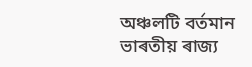অঞ্চলটি বৰ্তমান ভাৰতীয় ৰাজ্য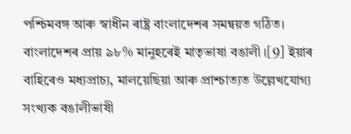পশ্চিমবঙ্গ আৰু স্বাধীন ৰাষ্ট্ৰ বাংলাদেশৰ সমন্বয়ত গঠিত। বাংলাদেশৰ প্ৰায় ৯৮% মানুহৰেই মাতৃভাষা বঙালী।[9] ইয়াৰ বাহিৰেও মধ্যপ্ৰাচ্য, মালয়েছিয়া আৰু প্ৰাশ্চাত্যত উল্লেখযোগ্য সংখ্যক বঙালীভাষী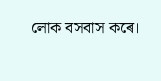লোক বসবাস কৰে।